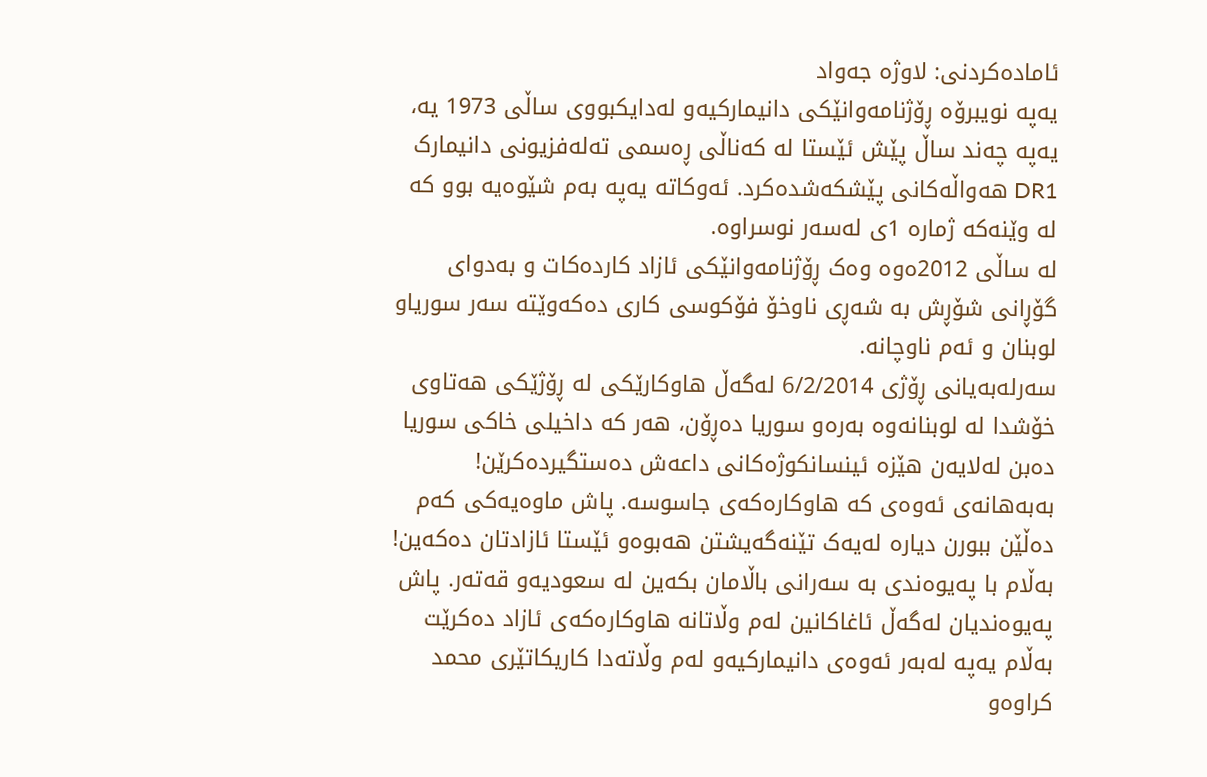ئامادەکردنی: لاوژە جەواد
یەپە نویبرۆە ڕۆژنامەوانێکی دانیمارکیەو لەدایکبووی ساڵی 1973 یە، یەپە چەند ساڵ پێش ئێستا لە کەناڵی ڕەسمی تەلەفزیونی دانیمارک DR1 هەواڵەکانی پێشکەشدەکرد. ئەوکاتە یەپە بەم شێوەیە بوو کە لە وێنەکە ژمارە 1ی لەسەر نوسراوە.
لە ساڵی 2012ەوە وەک ڕۆژنامەوانێکی ئازاد کاردەکات و بەدوای گۆڕانی شۆڕش بە شەڕی ناوخۆ فۆکوسی کاری دەکەوێتە سەر سوریاو لوبنان و ئەم ناوچانە.
سەرلەبەیانی ڕۆژی 6/2/2014 لەگەڵ هاوکارێکی لە ڕۆژێکی هەتاوی خۆشدا لە لوبنانەوە بەرەو سوریا دەڕۆن، هەر کە داخیلی خاکی سوریا دەبن لەلایەن هێزە ئینسانکوژەکانی داعەش دەستگیردەکرێن! بەبەهانەی ئەوەی کە هاوکارەکەی جاسوسە. پاش ماوەیەکی کەم دەڵێن ببورن دیارە لەیەک تێنەگەیشتن هەبوەو ئێستا ئازادتان دەکەین! بەڵام با پەیوەندی بە سەرانی باڵامان بکەین لە سعودیەو قەتەر. پاش پەیوەندیان لەگەڵ ئاغاکانین لەم وڵاتانە هاوکارەکەی ئازاد دەکرێت بەڵام یەپە لەبەر ئەوەی دانیمارکیەو لەم وڵاتەدا کاریکاتێری محمد کراوەو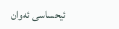ئیحساسی ئەوان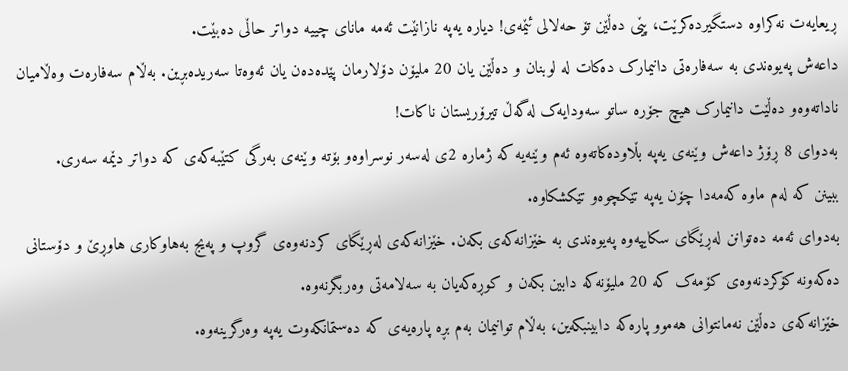ڕیعایەت نەکراوە دستگیردەکرێت، پێی دەڵێن تۆ حەلالی ئێمەی! دیارە یەپە نازانێت ئەمە مانای چییە دواتر حاڵی دەبێت.
داعەش پەیوەندی بە سەفارەتی دانیمارک دەکات لە لوبنان و دەڵێن یان 20 ملیۆن دۆلارمان پێدەدەن یان ئەوەتا سەریدەبڕین. بەڵام سەفارەت وەڵامیان ناداتەوەو دەڵێت دانیمارک هیچ جۆرە ساتو سەودایەک لەگەڵ تیرۆریستان ناکات!
بەدوای 8 ڕۆژ داعەش وێنەی یەپە بڵاودەکاتەوە ئەم وێنەیە کە ژمارە 2ی لەسەر نوسراوەو بۆتە وێنەی بەرگی کتێبەکەی کە دواتر دێمە سەری.
ببینن کە لەم ماوە کەمەدا چۆن یەپە تێکچوەو تێکشکاوە.
بەدوای ئەمە دەتوانن لەڕێگای سکایپەوە پەیوەندی بە خێزانەکەی بکەن. خێزانەکەی لەڕێگای کردنەوەی گروپ و پەیج بەهاوکاری هاوڕێ و دۆستانی دەکەونە کۆکردنەوەی کۆمەک کە 20 ملیۆنەکە دابین بکەن و کوڕەکەیان بە سەلامەتی وەربگرنەوە.
خێزانەکەی دەڵێن نەمانتوانی هەموو پارەکە دابینبکەین، بەڵام توانیمان بەم بڕە پارەیەی کە دەستمانکەوت یەپە وەرگرینەوە.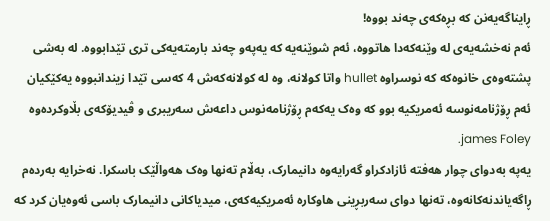ڕایناگەیەنن کە بڕەکەی چەند بووە!
ئەم نەخشەیەی لە وێنەکەدا هاتووە، ئەم شوێنەیە کە یەپەو چەند بارمتەیەکی تری تێدابووە. لە بەشی پشتەوەی خانوەکە کە نوسراوە hullet واتا کولانە، وە لە کولانەکەش 4 کەسی تێدا زیندانبووە یەکێکیان ئەم ڕۆژنامەنوسە ئەمریکیە بوو کە وەک یەکەم ڕۆژنامەنوس داعەش سەریبری و ڤیدیۆکەی بڵاوکردەوە james Foley.
یەپە بەدوای چوار هەفتە ئازادکراو گەرایەوە دانیمارک، بەڵام تەنها وەک هەواڵێک باسکرا. نەخرایە بەردەم ڕاگەیاندنەکانەوە، تەنها دوای سەربڕینی هاوکارە ئەمریکیەکەی، میدیاکانی دانیمارک باسی ئەوەیان کرد کە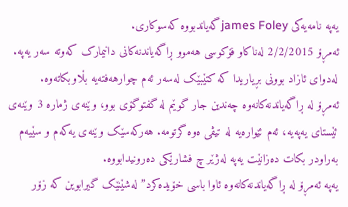یەپە نامەیەکی james Foleyگەیاندبووە کەسوکاری.
ئەمڕۆ 2/2/2015 لەناکاو فۆکوسی هەموو ڕاگەیاندنەکانی دانیمارک کەوتە سەر یەپە. لەدوای ئازاد بوونی بڕیاریدا کە کتێبێک لەسەر ئەم چوارهەفتەیە بڵاوبکاتەوە.
ئەمڕۆ لە ڕاگەیاندنەکانەوە چەندین جار گوێم لە گفتوگۆی بوو، وێنەی ژمارە 3 وێنەی ئێستای یەپەیە، ئەم ئێوارەیە لە تیڤی ەوە گرتومە. هەرکەسێک وێنەی یەکەم و سێیەم بەراودر بکات دەزانێت یەپە لەژێر چ فشارێکی دەرونیدابووە.
یەپە ئەمڕۆ لە ڕاگەیاندنەکانەوە ئاوا باسی خۆیدەکرد” لەشێنێک گیرابوین کە زۆر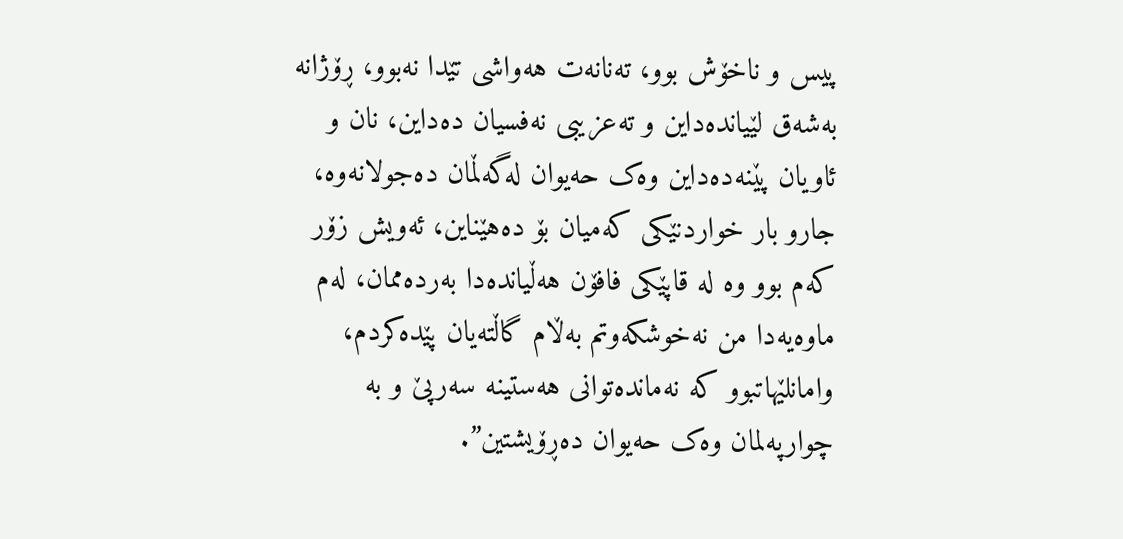پیس و ناخۆش بوو، تەنانەت هەواشی تێدا نەبوو، ڕۆژانە بەشەق لێیاندەداین و تەعزیبی نەفسیان دەداین، نان و ئاویان پێنەدەداین وەک حەیوان لەگەڵمان دەجولانەوە، جارو بار خواردنێکی کەمیان بۆ دەهێناین، ئەویش زۆر کەم بوو وە لە قاپێکی فافۆن هەڵیاندەدا بەردەممان، لەم ماوەیەدا من نەخوشکەوتم بەڵام گاڵتەیان پێدەکردم، وامانلێهاتبوو کە نەماندەتوانی هەستینە سەرپێ و بە چوارپەلمان وەک حەیوان دەڕۆیشتین”.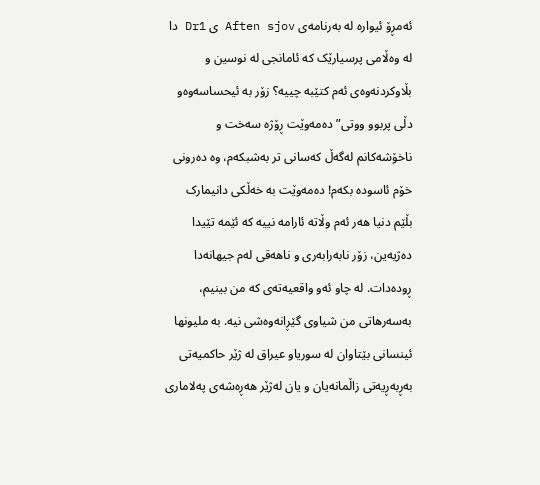ئەمڕۆ ئیوارە لە بەرنامەی Aften sjov ی Dr1 دا لە وەڵامی پرسیارێک کە ئامانجی لە نوسین و بڵاوکردنەوەی ئەم کتێبە چییە؟ زۆر بە ئیحساسەوەو دڵی پربوو ووتی” دەمەوێت ڕۆژە سەخت و ناخۆشەکانم لەگەڵ کەسانی تر بەشبکەم، وە دەرونی خۆم ئاسودە بکەم! دەمەوێت بە خەڵکی دانیمارک بڵێم دنیا هەر ئەم وڵاتە ئارامە نییە کە ئێمە تێیدا دەژیەین، زۆر نابەرابەری و ناهەقی لەم جیهانەدا ڕودەدات. لە چاو ئەو واقعیەتەی کە من بینیم، بەسەرهاتی من شیاوی گێڕانەوەشی نیە. بە ملیونها ئینسانی بێتاوان لە سوریاو عیراق لە ژێر حاکمیەتی بەڕبەڕیەتی زاڵمانەیان و یان لەژێر هەڕەشەی پەلاماری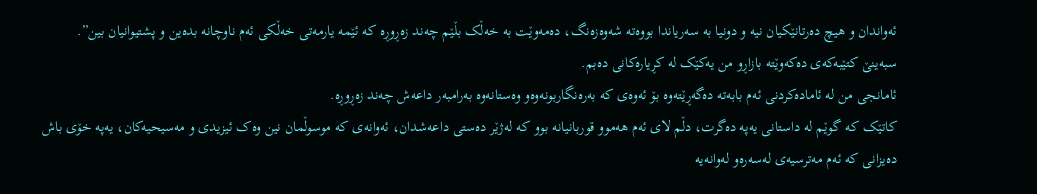ئەواندان و هیچ دەرتانێکیان نیە و دونیا بە سەریاندا بووەتە شەوەزەنگ، دەمەوێت بە خەڵک بڵێم چەند زەڕوڕە کە ئێمە یارمەتی خەڵکی ئەم ناوچانە بدەین و پشتیوانیان بین”.
سبەینێ کتێبەکەی دەکەوێتە بازاڕو من یەکێک لە کڕیارەکانی دەبم.
ئامانجی من لە ئامادەکردنی ئەم بابەتە دەگەڕێتەوە بۆ ئەوەی کە بەرەنگاربونەوەو وەستانەوە بەرامبەر داعەش چەند زەڕوڕە.
کاتێک کە گوێم لە داستانی یەپە دەگرت، دڵم لای ئەم هەموو قوربانیانە بوو کە لەژێر دەستی داعەشدان، ئەوانەی کە موسوڵمان نین وەک ئیزیدی و مەسیحیەکان، یەپە خۆی باش دەیزانی کە ئەم مەترسیەی لەسەرەو لەوانەیە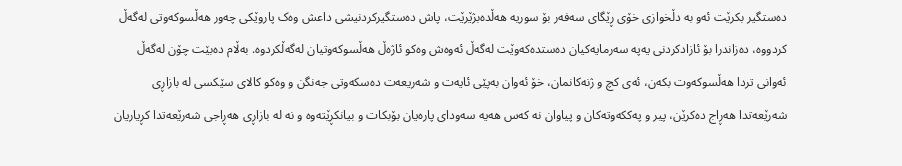دەستگیر بکرێت ئەو بە دڵخوازی خۆی ڕێگای سەفەر بۆ سوریە هەڵدەبژێرێت، پاش دەستگیرکردنیشی داعش وەک پاروێکی چەور هەڵسوکەوتی لەگەڵ کردووە، دەزاندرا بۆ ئازادکردنی یەپە سەرمایەکیان دەستدەکەوێت لەگەڵ ئەوەش وەکو ئاژەڵ هەڵسوکەوتیان لەگەڵکردوە. بەڵام دەبێت چۆن لەگەڵ ئەوانی تردا هەڵسوکەوت بکەن، ئەی کچ و ژنەکانمان، خۆ ئەوان بەپێی ئایەت و شەریعەت دەسکەوتی جەنگن و وەکو کالای سێکسی لە بازاڕی شەرێعەتدا هەڕاج دەکرێن، پیر و پەککەوتەکان و پیاوان نە کەس هەیە سەودای پارەیان بۆبکات و بیانکڕێتەوە و نە لە بازاڕی هەڕاجی شەرێعەتدا کڕیاریان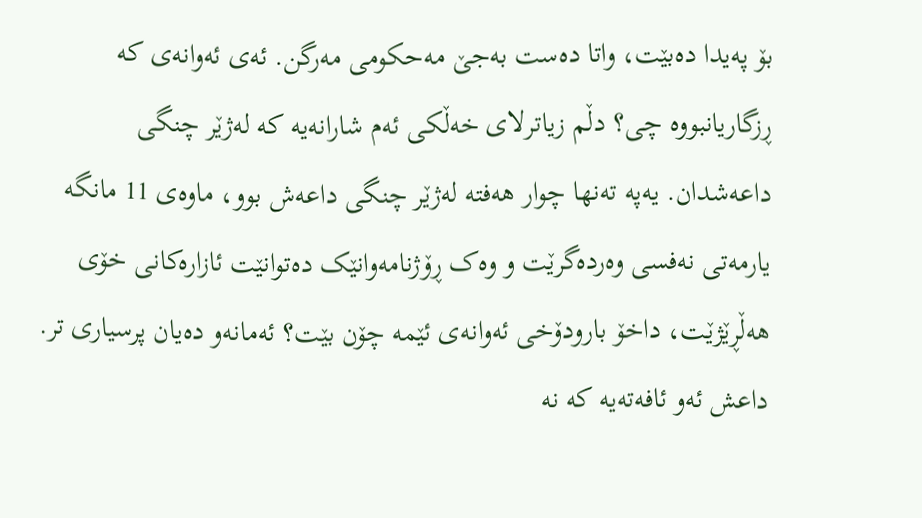بۆ پەیدا دەبێت، واتا دەست بەجێ مەحکومی مەرگن. ئەی ئەوانەی کە ڕزگاریانبووە چی؟ دڵم زیاترلای خەڵکی ئەم شارانەیە کە لەژێر چنگی داعەشدان. یەپە تەنها چوار هەفتە لەژێر چنگی داعەش بوو، ماوەی 11 مانگە یارمەتی نەفسی وەردەگرێت و وەک ڕۆژنامەوانێک دەتوانێت ئازارەکانی خۆی هەڵڕێژێت، داخۆ بارودۆخی ئەوانەی ئێمە چۆن بێت؟ ئەمانەو دەیان پرسیاری تر. داعش ئەو ئافەتەیە کە نە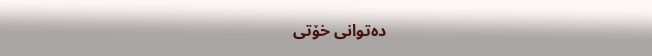دەتوانی خۆتی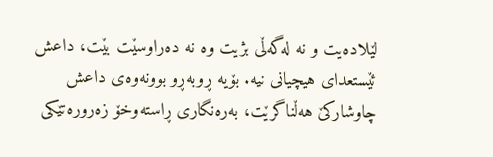لێلادەیت و نە لەگەڵی بژیت وە نە دەراوسێت بێت، داعش ئێستعدای هیچیانی نیە. بۆیە ڕوبەڕو بوونەوەی داعش چاوشارکێ هەڵناگرێت، بەرەنگاری ڕاستەوخۆ زەرورەتێکی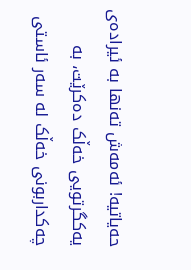حەیاتیە! ئەمەش تەنها بە ئیرادەی یەکگرتویی خەڵک دەکرێت، بە چەکداربونی خەڵک لە سەر ئاستی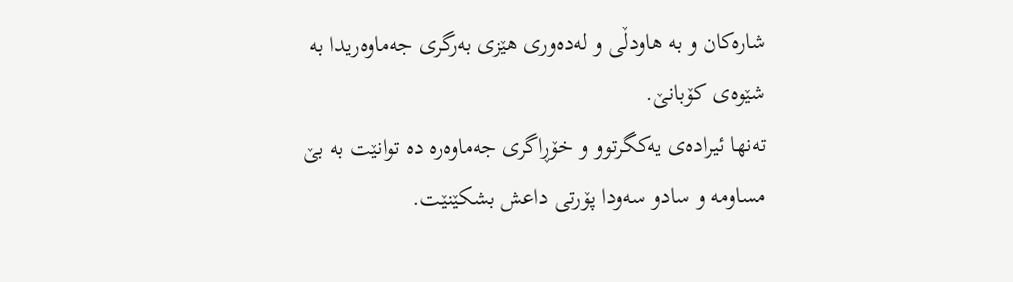شارەکان و بە هاودڵی و لەدەوری هێزی بەرگری جەماوەریدا بە شێوەی کۆبانێ.
تەنها ئیرادەی یەکگرتوو و خۆڕاگری جەماوەرە دە توانێت بە بێ مساومە و سادو سەودا پۆرتی داعش بشکێنێت.